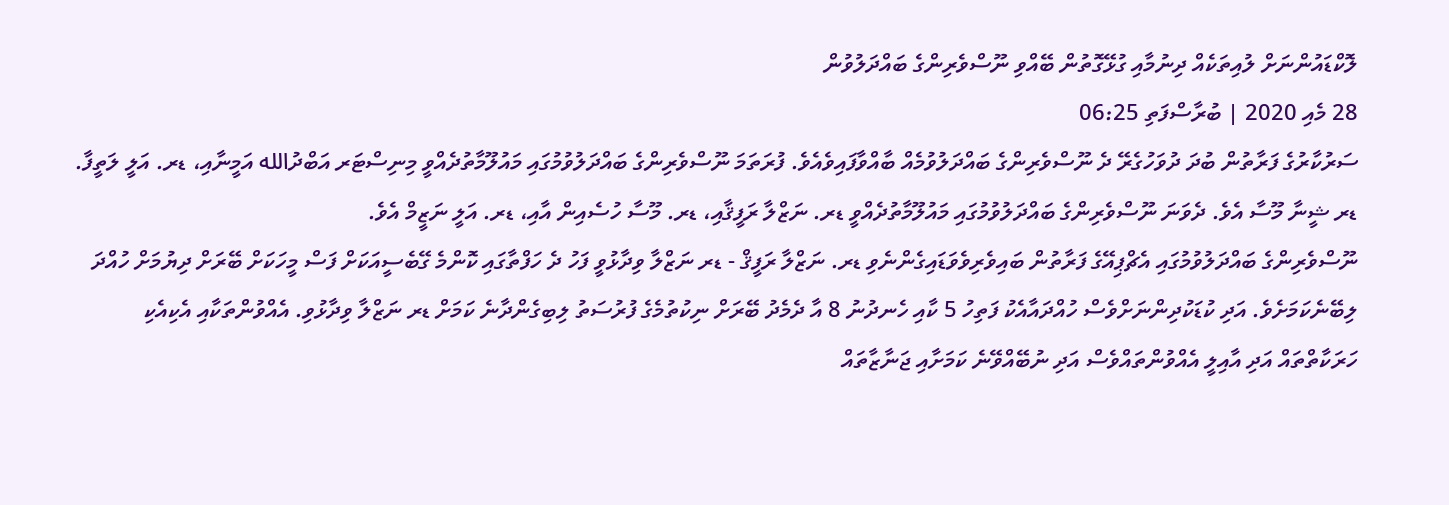ލޮކްޑައުންނަށް ލުއިތަކެއް ދިނުމާއި ގުޅޭގޮތުން ބޭއްވި ނޫސްވެރިންގެ ބައްދަލުވުން
28 މެއި 2020 | ބުރާސްފަތި 06:25
ސަރުކާރުގެ ފަރާތުން ބުދަ ދުވަހުގެރޭ ދެ ނޫސްވެރިންގެ ބައްދަލުވުމެއް ބާއްވާފައިވެއެވެ. ފުރަތަމަ ނޫސްވެރިންގެ ބައްދަލުވުމުގައި މައުލޫމާތުދެއްވީ މިނިސްޓަރ އަބްދުالله އަމީނާއި، ޑރ. އަލީ ލަތީފާ. ޑރ ޝީނާ މޫސާ އެވެ. ދެވަނަ ނޫސްވެރިންގެ ބައްދަލުވުމުގައި މައުލޫމާތުދެއްވީ ޑރ. ނަޒްލާ ރަފީޤާއި، ޑރ. މޫސާ ހުސެއިން އާއި، ޑރ. އަލީ ނަޒީމް އެވެ.
ނޫސްވެރިންގެ ބައްދަލުވުމުގައި އެޗްޕިއޭގެ ފަރާތުން ބައިވެރިވެވަޑައިގެންނެވި ޑރ. ނަޒްލާ ރަފީޤް - ޑރ ނަޒްލާ ވިދާޅުވީ ފަހު ދެ ހަފްތާގައި ކޮންމެ ގޭބެސީއަކަށް ފަސް މީހަކަށް ބޭރަށް ދިޔުމަށް ހުއްދަ ލިބޭނެކަމަށެވެ. އަދި ކުޑަކުދިންނަށްވެސް ހުއްދައާއެކު ފަތިހު 5 ކާއި ހެނދުނު 8 އާ ދެމެދު ބޭރަށް ނިކުތުމެގެ ފުރުސަތު ލިބިގެންދާނެ ކަމަށް ޑރ ނަޒްލާ ވިދާޅުވި. އެއްވުންތަކާއި އެކިއެކި ހަރަކާތްތައް އަދި އާއިލީ އެއްވުންތައްވެސް އަދި ނުބޭއްވޭނެ ކަމަށާއި ޖަނާޒާތައް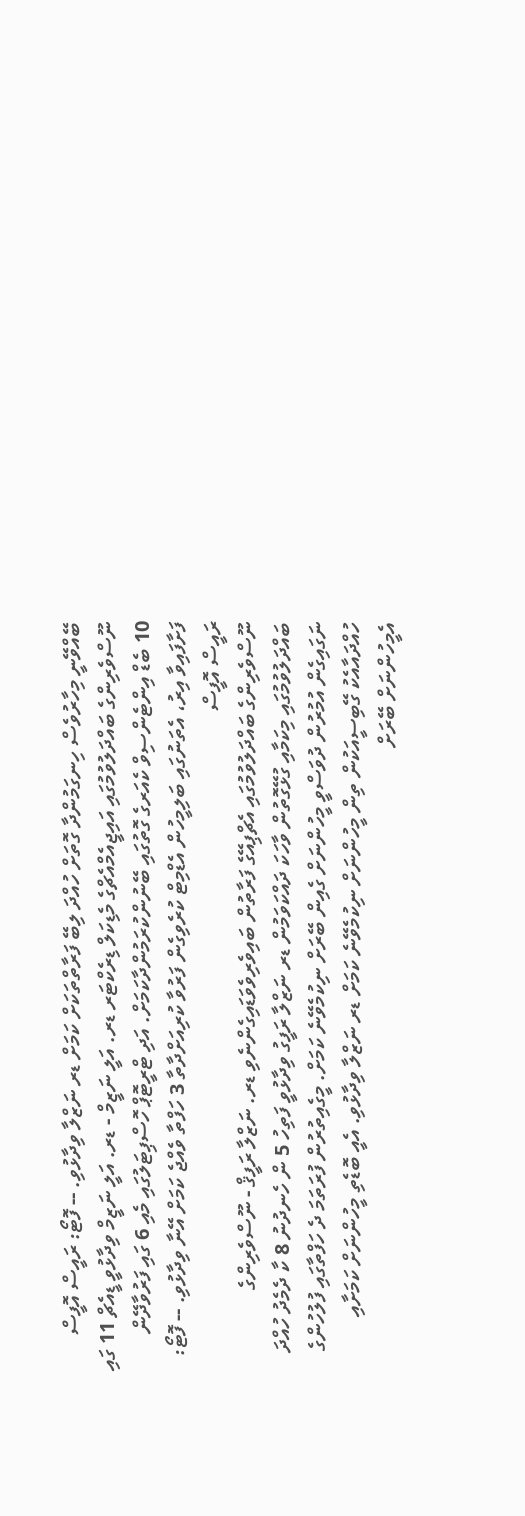ބޭއްވޭނީ މިހާރުވެސް ހިނގަމުންދާ ގޮތަށް ހުއްދަ ލިބޭ ފަރާތްތަކަށް ކަމަށް ޑރ ނަޒްލާ ވިދާޅުވި. -- ފޮޓޯ: ރައީސް އޮފީސް
ނޫސްވެރިންގެ ބައްދަލުވުމުގައި އައިޖީއެމްއެޗްގެ މެޑިކަލް ޑިރެކްޓަރ ޑރ. އަލީ ނަޒީމް - ޑރ. އަލީ ނަޒީމް ވިދާޅުވީ ޑީއެޗް 11 ގައި 10 ބެޑް އިންޓެންސިވް ކެއަރގެ ގޮތުގައި ބޭނުންކުރަމުންދާކަމަށް. އަދި ޓްރީޓޮޕް ހޮސްޕިޓަލުގައި މެއި 6 ގައި ފަރުވާދޭން ފަށާފައިވާ އިރު، އެތަނުގައި ބަލިމީހުން އެޑްމިޓް ކުރެވިގެން ފަރުވާ ކުރިއަށްދާތާ 3 ހަފްތާ ވެއްޖެ ކަމަށް އޭނާ ވިދާޅުވި. -- ފޮޓޯ: ރައީސް އޮފީސް
ނޫސްވެރިންގެ ބައްދަލުވުމުގައި އެޗްޕިއޭގެ ފަރާތުން ބައިވެރިވެވަޑައިގެންނެވި ޑރ. ނަޒްލާ ރަފީޤް - ނޫސްވެރިންގެ ބައްދަލުވުމުގައި މިކަމާއި ގުޅޭގޮތުން ވާހަކަ ދައްކަވަމުން ޑރ ނަޒްލާ ރަފީގު ވިދާޅުވީ ފަތިހު 5 ން ހެނދުނު 8 ކާ ދެމެދު ހުއްދަ ނަގައިގެން އުމުރުން ދުވަސްވީ މީހުންނަށް ގެއިން ބޭރަށް ނިކުމެވޭނެ ކަމަށް. މީގެއިތުރުން ފުރަތަމަ ދެ ހަފްތާގައި ފުލުހުންގެ ހުއްދައާއެކު ގޭބިސީއަކުން ތިން މީހުންނަށް ނިކުމެވޭނެ ކަމަށް ޑރ ނަޒްލާ ވިދާޅުވި. އެއީ ބޮޑެތި މީހުންނަށް ކަމަށާއި އެމީހުންނަށް ބޭރަށް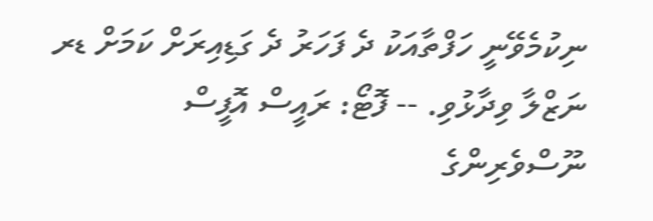ނިކުމެވޭނީ ހަފްތާއަކު ދެ ފަހަރު ދެ ގަޑިއިރަށް ކަމަށް ޑރ ނަޒްލާ ވިދާޅުވި. -- ފޮޓޯ: ރައީސް އޮފީސް
ނޫސްވެރިންގެ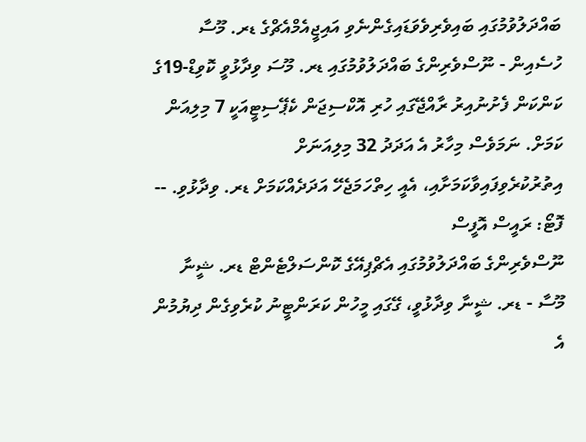ބައްދަލުވުމުގައި ބައިވެރިވެވަޑައިގެންނެވި އައިޖީއެމްއެޗްގެ ޑރ. މޫސާ ހުސެއިން - ނޫސްވެރިންގެ ބައްދަލުވުމުގައި ޑރ. މޫސަ ވިދާޅުވީ ކޮވިޑް-19ގެ ކަންކަން ފެށުނުއިރު ރާއްޖޭގައި ހުރި އޮކްސިޖަން ކެޕޭސިޓީއަކީ 7 މިލިއަން ކަމަށް. ނަމަވެސް މިހާރު އެ އަދަދު 32 މިލިއަނަށް އިތުރުކުރެވިފައިވާކަމަށާއި، އެއީ ހިތްހަމަޖެހޭ އަދަދެއްކަމަށް ޑރ. ވިދާޅުވި. -- ފޮޓޯ: ރައީސް އޮފީސް
ނޫސްވެރިންގެ ބައްދަލުވުމުގައި އެޗްޕިއޭގެ ކޮންސަލްޓެންޓް ޑރ. ޝީނާ މޫސާ - ޑރ. ޝީނާ ވިދާޅުވީ، ގޭގައި މީހުން ކަރަންޓީނު ކުރެވިގެން ދިޔުމުން އެ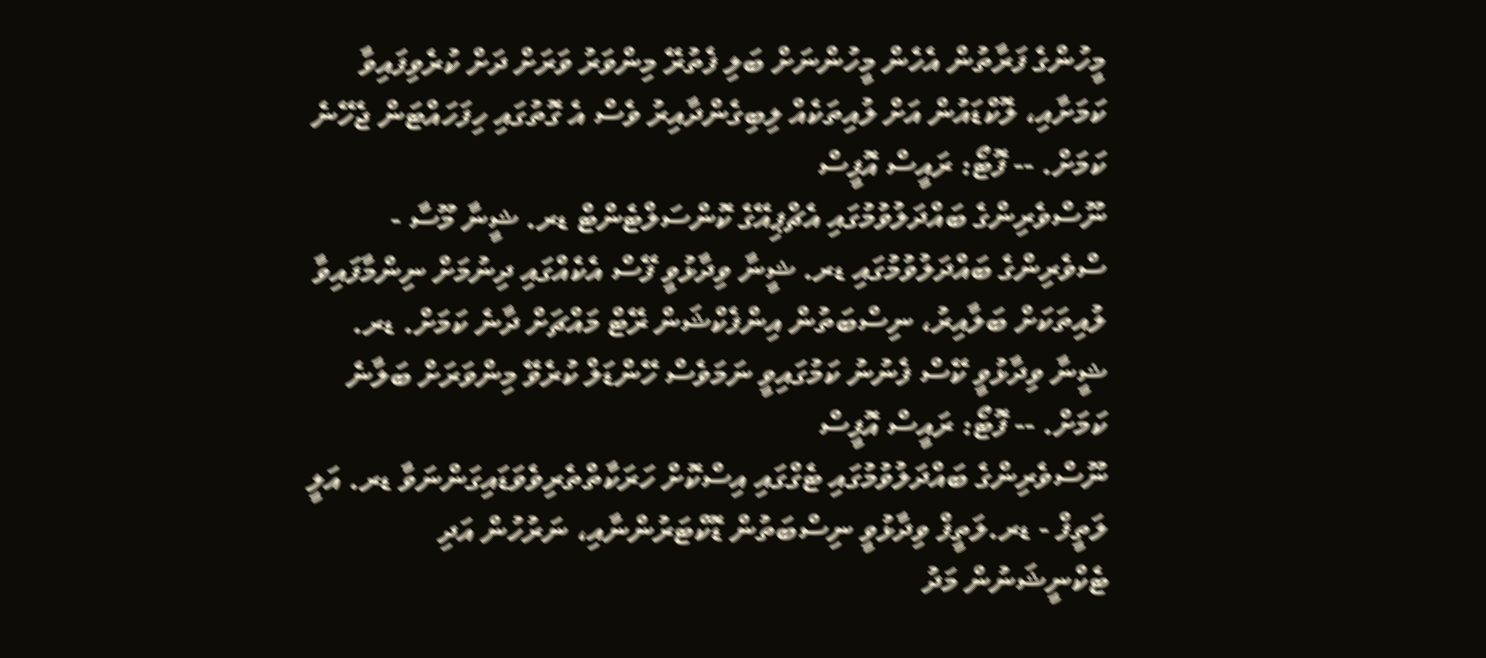މީހުންގެ ފަރާތުން އެހެން މީހުންނަށް ބަލި ފެތުރޭ މިންވަރު ވަރަށް ދަށް ކުރެވިފައިވާ ކަމަށާއި، ލޮކްޑައުން އަށް ލުއިތަކެއް ލިބިގެންދާއިރު ވެސް އެ ގޮތުގައި ހިފަހައްޓަން ޖެހޭނެ ކަމަށް. -- ފޮޓޯ: ރައީސް އޮފީސް
ނޫސްވެރިންގެ ބައްދަލުވުމުގައި އެޗްޕިއޭގެ ކޮންސަލްޓެންޓް ޑރ. ޝީނާ މޫސާ - ސްވެރިންގެ ބައްދަލުވުމުގައި ޑރ. ޝީނާ ވިދާޅުވީ ފޭސް އެކެއްގައި ދިނުމަށް ނިންމާފައިވާ ލުއިތަކަށް ބަލާއިރު، ނިސްބަތުން އިންފެކްޝަން ރޭޓް މައްޗަށް ދާނެ ކަމަށް. ޑރ. ޝީނާ ވިދާޅުވީ ކޭސް ފެނުނު ކަމުގައިވީ ނަމަވެސް ހޭންޑަލް ކުރެވޭ މިންވަރަށް ބަލާނެ ކަމަށް. -- ފޮޓޯ: ރައީސް އޮފީސް
ނޫސްވެރިންގެ ބައްދަލުވުމުގައި ޓެގްގައި އިސްކޮށް ހަރަކާތްތެރިވެވަޑައިގަންނަވާ ޑރ. އަލީ ލަތީފް - ޑރ.ލަތީފް ވިދާޅުވީ ނިސްބަތުން ޑޮކްޓަރުންނާއި، ނަރުހުން އަދި ޓެކްނީޝަނުން މަދު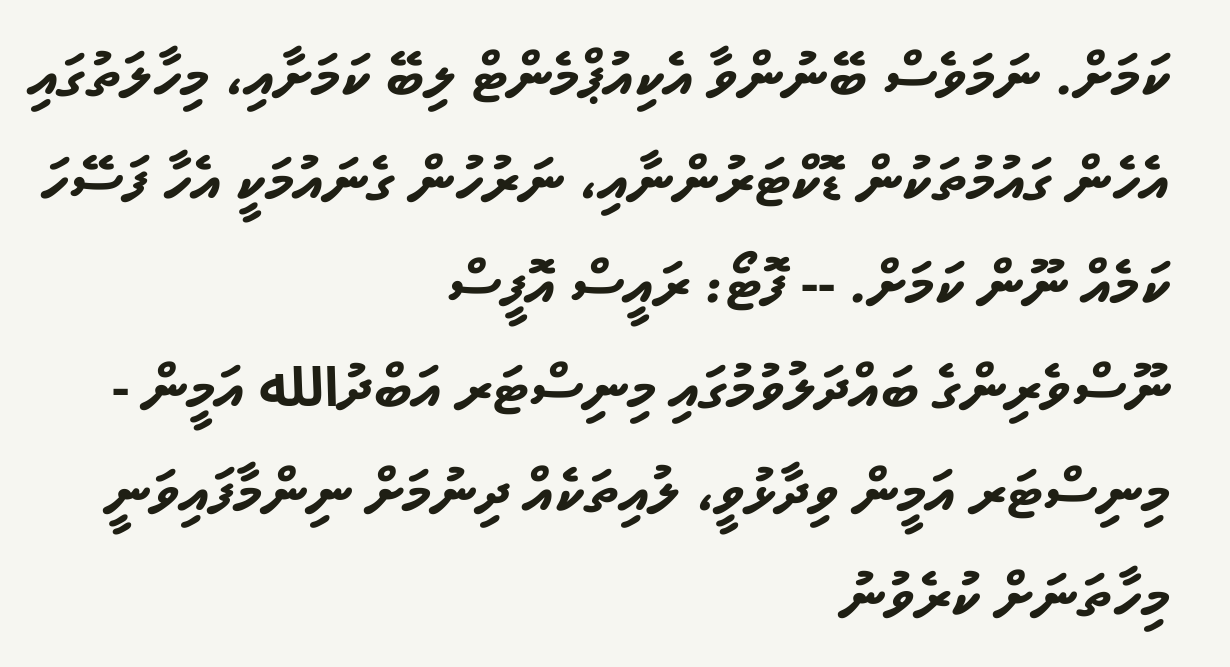ކަމަށް. ނަމަވެސް ބޭނުންވާ އެކިއުޕްމެންޓް ލިބޭ ކަމަށާއި، މިހާލަތުގައި އެހެން ގައުމުތަކުން ޑޮކްޓަރުންނާއި، ނަރުހުން ގެނައުމަކީ އެހާ ފަސޭހަ ކަމެއް ނޫން ކަމަށް. -- ފޮޓޯ: ރައީސް އޮފީސް
ނޫސްވެރިންގެ ބައްދަލުވުމުގައި މިނިސްޓަރ އަބްދުالله އަމީން - މިނިސްޓަރ އަމީން ވިދާޅުވީ، ލުއިތަކެއް ދިނުމަށް ނިންމާފައިވަނީ މިހާތަނަށް ކުރެވުނު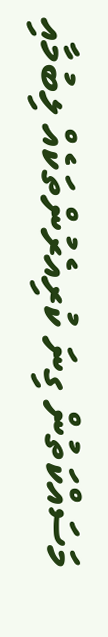މަސައްކަތުން ގިނަ ކުރިއެރުންތަކެއް ލިބުމާއި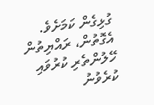ގުޅިގެން ކަމަށެވެ. އެގޮތުން، ރައްޔިތުން ހޭލުންތެރި ކުރުވައި ކުރެވުނު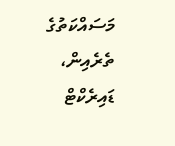މަސައްކަތުގެ ތެރެއިން، ޑައިރެކްޓް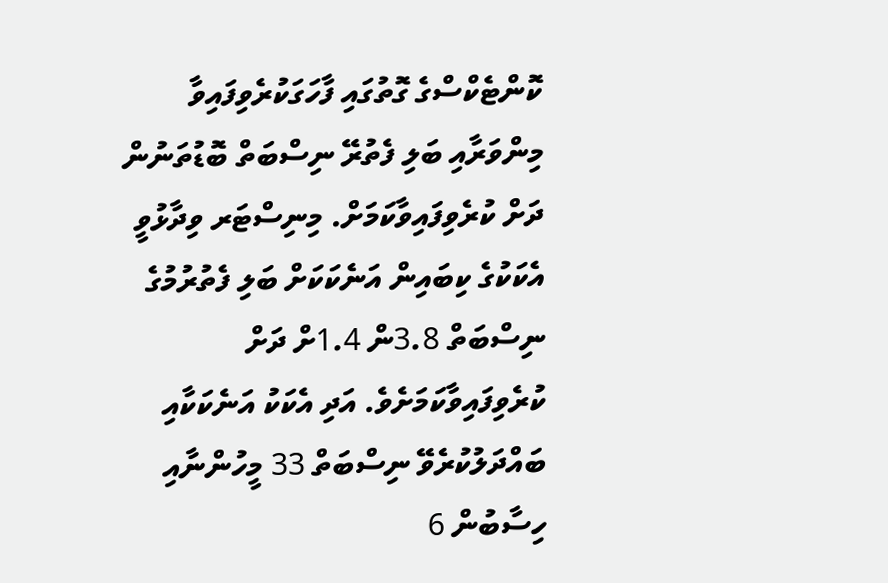ކޮންޓެކްސްގެ ގޮތުގައި ފާހަގަކުރެވިފައިވާ މިންވަރާއި ބަލި ފެތުރޭ ނިސްބަތް ބޮޑުތަނުން ދަށް ކުރެވިފައިވާކަމަށް. މިނިސްޓަރ ވިދާޅުވީ އެކަކުގެ ކިބައިން އަނެކަކަށް ބަލި ފެތުރުމުގެ ނިސްބަތް 3.8ން 1.4ށް ދަށް ކުރެވިފައިވާކަމަށެވެ. އަދި އެކަކު އަނެކަކާއި ބައްދަލުކުރެވޭ ނިސްބަތް 33 މީހުންނާއި ހިސާބުން 6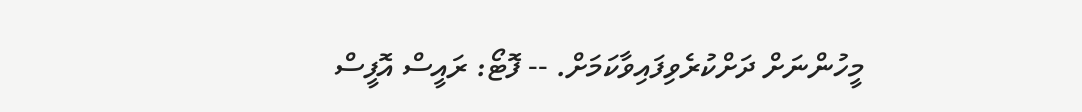މީހުންނަށް ދަށްކުރެވިފައިވާކަމަށް. -- ފޮޓޯ: ރައީސް އޮފީސް